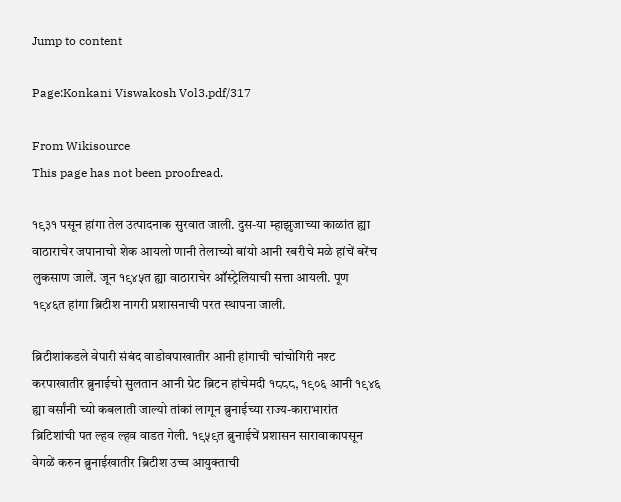Jump to content

Page:Konkani Viswakosh Vol3.pdf/317

From Wikisource
This page has not been proofread.

१९३१ पसून हांगा तेल उत्पादनाक सुरवात जाली. दुस-या म्हाझुजाच्या काळांत ह्या वाठाराचेर जपानाचो शेक आयलो णानी तेलाच्यो बांयो आनी रबरीचे मळे हांचें बरेंच लुकसाण जालें. जून १९४५त ह्या वाठाराचेर ऑस्ट्रेलियाची सत्ता आयली. पूण १९४६त हांगा ब्रिटीश नागरी प्रशासनाची परत स्थापना जाली.

ब्रिटीशांकडले वेपारी संबंद वाडोवपाखातीर आनी हांगाची चांचोगिरी नश्ट करपाखातीर ब्रुनाईचो सुलतान आनी ग्रेट ब्रिटन हांचेमदी १८८८, १९०६ आनी १९४६ ह्या वर्सांनी च्यो कबलाती जाल्यो तांकां लागून ब्रुनाईच्या राज्य-काराभारांत ब्रिटिशांची पत ल्हव ल्हव वाडत गेली. १९५९त ब्रुनाईचें प्रशासन सारावाकापसून वेगळें करुन ब्रुनाईखातीर ब्रिटीश उच्च आयुक्ताची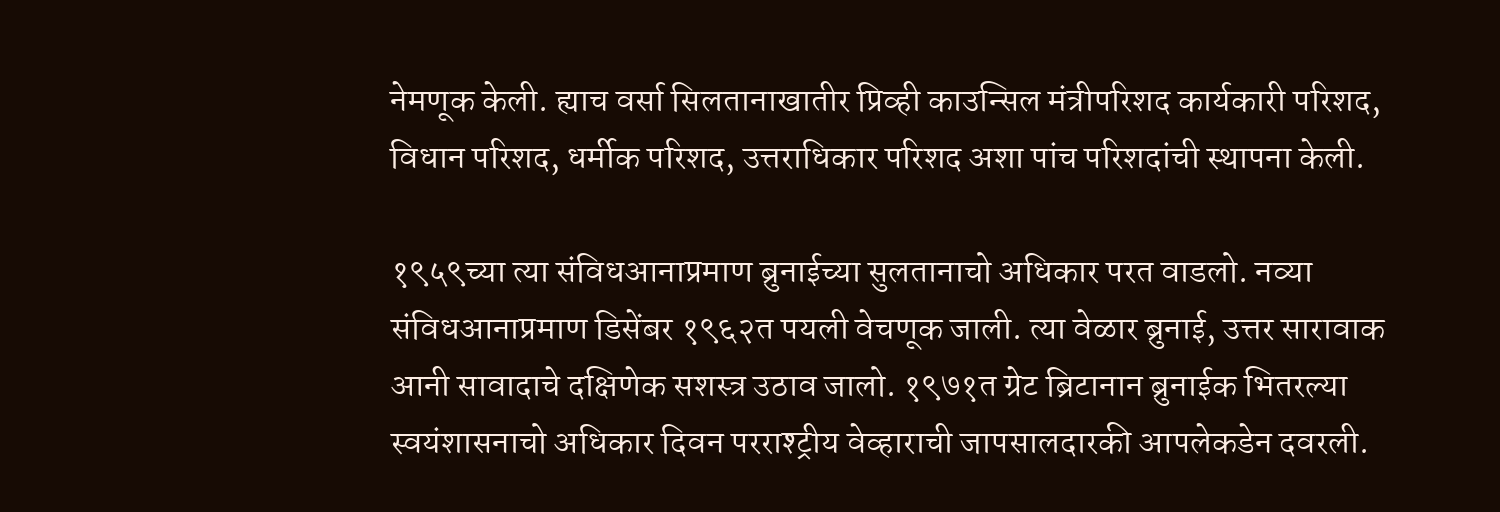नेमणूक केली. ह्याच वर्सा सिलतानाखातीर प्रिव्ही काउन्सिल मंत्रीपरिशद कार्यकारी परिशद, विधान परिशद, धर्मीक परिशद, उत्तराधिकार परिशद अशा पांच परिशदांची स्थापना केली.

१९५९च्या त्या संविधआनाप्रमाण ब्रुनाईच्या सुलतानाचो अधिकार परत वाडलो. नव्या संविधआनाप्रमाण डिसेंबर १९६२त पयली वेचणूक जाली. त्या वेळार ब्रुनाई, उत्तर सारावाक आनी सावादाचे दक्षिणेक सशस्त्र उठाव जालो. १९७१त ग्रेट ब्रिटानान ब्रुनाईक भितरल्या स्वयंशासनाचो अधिकार दिवन परराश्ट्रीय वेव्हाराची जापसालदारकी आपलेकडेन दवरली.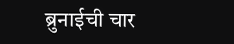ब्रुनाईची चार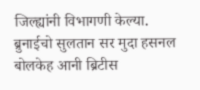जिल्ह्यांनी विभागणी केल्या. ब्रुनाईचो सुलतान सर मुदा हसनल बोलकेह आनी ब्रिटीस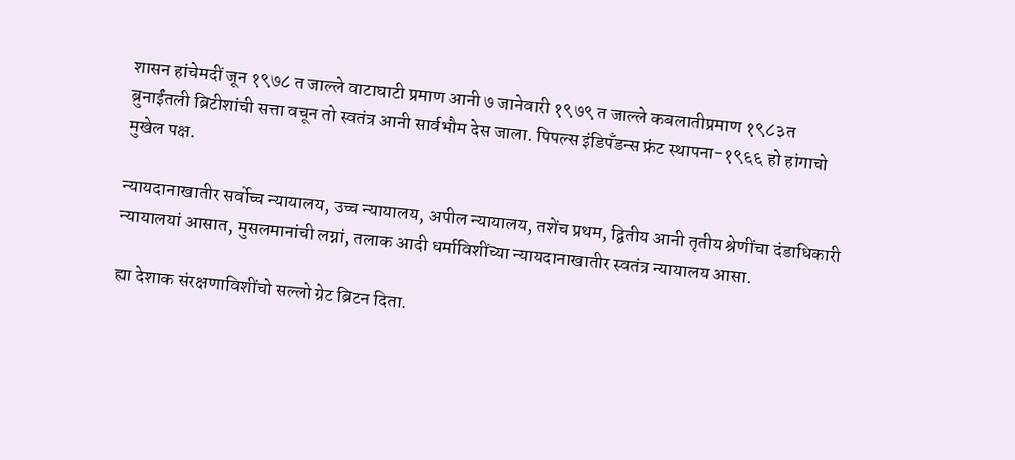शासन हांचेमदीं जून १९७८ त जाल्ले वाटाघाटी प्रमाण आनी ७ जानेवारी १९७९ त जाल्ले कबलातीप्रमाण १९८३त ब्रुनाईंतली ब्रिटीशांची सत्ता वचून तो स्वतंत्र आनी सार्वभौम देस जाला. पिपल्स इंडिपँडन्स फ्रंट स्थापना-१९६६ हो हांगाचो मुखेल पक्ष.

न्यायदानाखातीर सर्वोच्च न्यायालय, उच्च न्यायालय, अपील न्यायालय, तशेंच प्रथम, द्वितीय आनी तृतीय श्रेणींचा दंडाधिकारी न्यायालयां आसात, मुसलमानांची लग्नां, तलाक आदी धर्माविशींच्या न्यायदानाखातीर स्वतंत्र न्यायालय आसा.

ह्या देशाक संरक्षणाविशींचो सल्लो ग्रेट ब्रिटन दिता.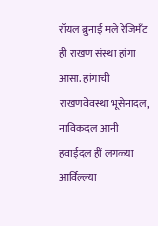रॉयल ब्रुनाई मले रेजिमँट ही राखण संस्था हांगा आसा. हांगाची राखणवेवस्था भूसेनादल, नाविकदल आनी हवाईदल हीं लगळ्या आर्विल्ल्या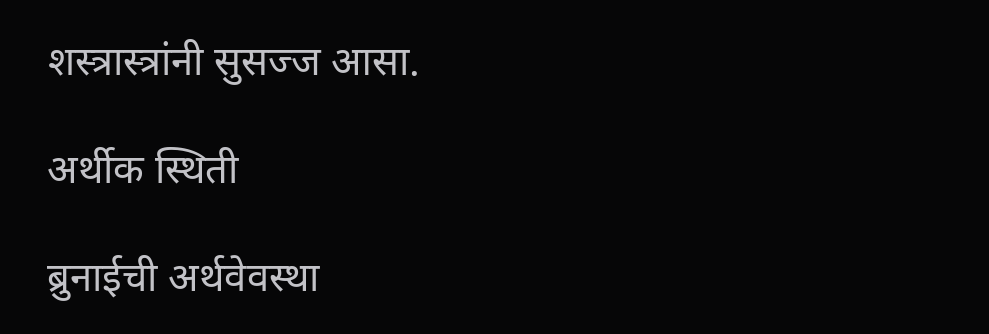शस्त्रास्त्रांनी सुसज्ज आसा.

अर्थीक स्थिती

ब्रुनाईची अर्थवेवस्था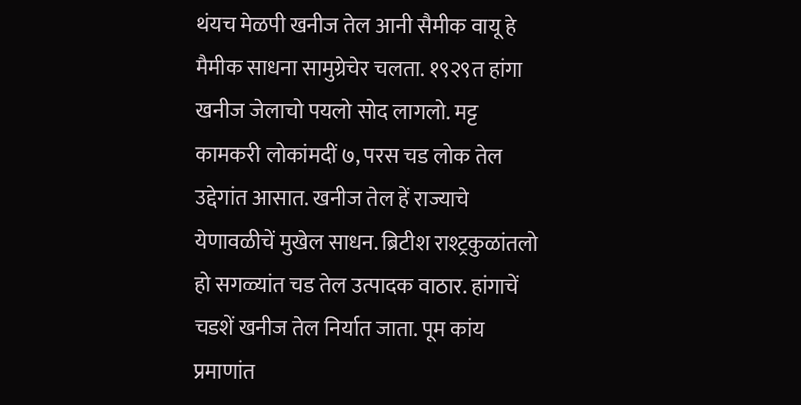थंयच मेळपी खनीज तेल आनी सैमीक वायू हे मैमीक साधना सामुग्रेचेर चलता. १९२९त हांगा खनीज जेलाचो पयलो सोद लागलो. मट्ट कामकरी लोकांमदीं ७, परस चड लोक तेल उद्देगांत आसात. खनीज तेल हें राज्याचे येणावळीचें मुखेल साधन. ब्रिटीश राश्ट्रकुळांतलो हो सगळ्यांत चड तेल उत्पादक वाठार. हांगाचें चडशें खनीज तेल निर्यात जाता. पूम कांय प्रमाणांत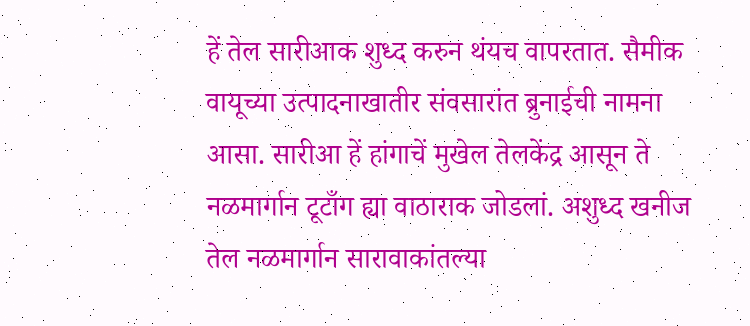हें तेल सारीआक शुध्द करुन थंयच वापरतात. सैमीक वायूच्या उत्पादनाखातीर संवसारांत ब्रुनाईची नामना आसा. सारीआ हें हांगाचें मुखेल तेलकेंद्र आसून ते नळमार्गान टूटाँग ह्या वाठाराक जोडलां. अशुध्द खनीज तेल नळमार्गान सारावाकांतल्या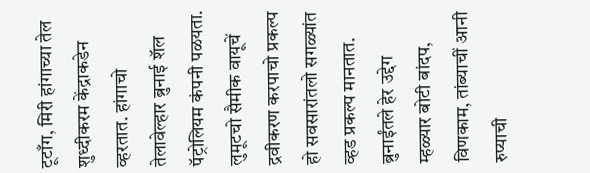टूटाँग, मिरी हांगाच्या तेल शुध्दीकरम केंद्राकडेन व्हरतात. हांगाचो तेलावेल्हार ब्रुनाई शॅल पॅट्रोलियम कंपनी पळयता. लुमूटचो सैमीक वायूचें द्रवीकरण करपाचो प्रकल्प हो सवसारांतलो सगळ्यांत व्हड प्रकल्प मानतात. ब्रुनाईंतले हेर उद्देग म्हळ्यार बोटी बांदप, विणकाम, तांब्याचीं आनी रुप्याची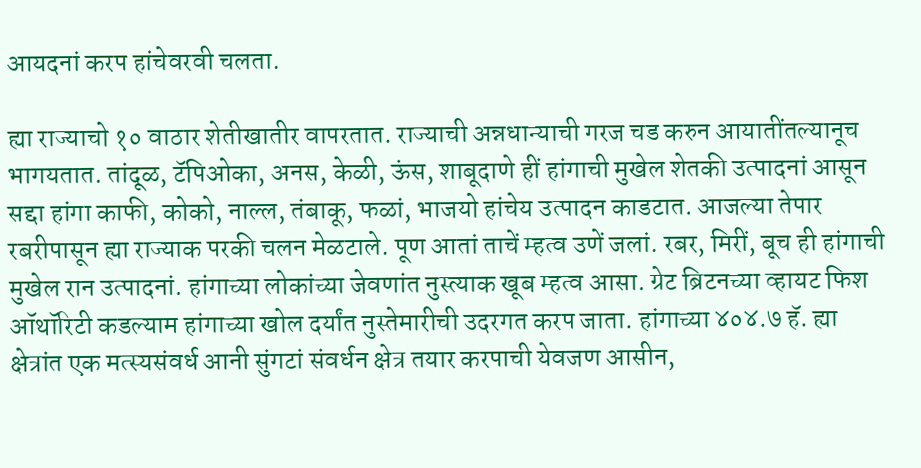आयदनां करप हांचेवरवी चलता.

ह्या राज्याचो १० वाठार शेतीखातीर वापरतात. राज्याची अन्नधान्याची गरज चड करुन आयातींतल्यानूच भागयतात. तांदूळ, टॅपिओका, अनस, केळी, ऊंस, शाबूदाणे हीं हांगाची मुखेल शेतकी उत्पादनां आसून सद्दा हांगा काफी, कोको, नाल्ल, तंबाकू, फळां, भाजयो हांचेय उत्पादन काडटात. आजल्या तेपार रबरीपासून ह्या राज्याक परकी चलन मेळटाले. पूण आतां ताचें म्हत्व उणें जलां. रबर, मिरीं, बूच ही हांगाची मुखेल रान उत्पादनां. हांगाच्या लोकांच्या जेवणांत नुस्त्याक खूब म्हत्व आसा. ग्रेट ब्रिटनच्या व्हायट फिश ऑथॉरिटी कडल्याम हांगाच्या खोल दर्यांत नुस्तेमारीची उदरगत करप जाता. हांगाच्या ४०४.७ हॅ. ह्या क्षेत्रांत एक मत्स्यसंवर्ध आनी सुंगटां संवर्धन क्षेत्र तयार करपाची येवजण आसीन,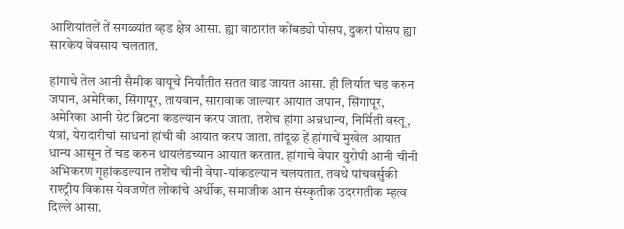आशियांतलें तें सगळ्यांत व्हड क्षेत्र आसा. ह्या वाठारांत कोंबड्यो पोसप, दुकरां पोसप ह्या सारकेय वेवसाय चलतात.

हांगाचे तेल आनी सैमीक वायूचे निर्यांतीत सतत वाड जायत आसा. ही लिर्यात चड करुन जपान, अमेरिका, सिंगापूर, तायवान, सारावाक जाल्यार आयात जपान, सिंगापूर, अमेरिका आनी ग्रेट ब्रिटना कडल्यान करप जाता. तशेच हांगा अन्नधान्य, निर्मिती वस्तू, यंत्रां, येरादारीचां साधनां हांची बी आयात करप जाता. तांदूऴ हें हांगाचें मुखेल आयात धान्य आसून तें चड करुन थायलंडच्यान आयात करतात. हांगाचे वेपार युरोपी आनी चीनी अभिकरण गृहांकडल्यान तशेंच चीनी वेपा-यांकडल्यान चलयतात. तवथे पांचवर्सुकी राश्ट्रीय विकास येवजणेंत लोकांचे अर्थीक, समाजीक आन संस्कृतीक उदरगतीक म्हत्व दिल्ले आसा.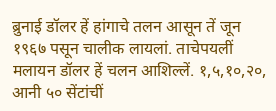ब्रुनाई डॉलर हें हांगाचे तलन आसून तें जून १९६७ पसून चालीक लायलां. ताचेपयलीं मलायन डॉलर हें चलन आशिल्लें. १,५,१०,२०, आनी ५० सेंटांचीं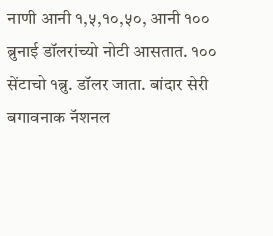नाणी आनी १,५,१०,५०, आनी १०० ब्रुनाई डॉलरांच्यो नोटी आसतात. १०० सेंटाचो १ब्रु. डॉलर जाता. बांदार सेरी बगावनाक नॅशनल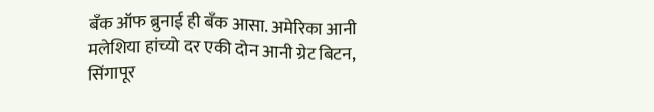बँक ऑफ ब्रुनाई ही बँक आसा. अमेरिका आनी मलेशिया हांच्यो दर एकी दोन आनी ग्रेट बिटन, सिंगापूर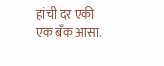हांची दर एकी एक बँक आसा.